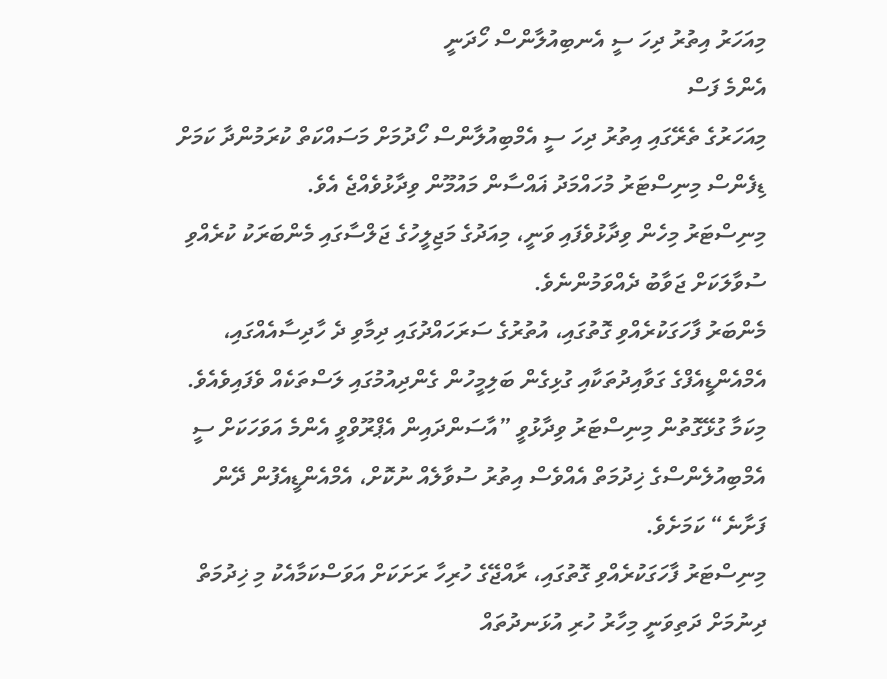މިއަހަރު އިތުރު ދިހަ ސީ އެނބިއުލާންސް ހޯދަނީ
އެންމެ ފަސް
މިއަހަރުގެ ތެރޭގައި އިތުރު ދިހަ ސީ އެމްބިއުލާންސް ހޯދުމަށް މަސައްކަތް ކުރަމުންދާ ކަމަށް ޑިފެންސް މިނިސްޓަރު މުހައްމަދު ޣައްސާން މައުމޫން ވިދާޅުވެއްޖެ އެވެ.
މިނިސްޓަރު މިހެން ވިދާޅުވެފައި ވަނީ، މިއަދުގެ މަޖިލީހުގެ ޖަލްސާގައި މެންބަރަކު ކުރެއްވި ސުވާލަކަށް ޖަވާބު ދެއްވަމުންނެވެ.
މެންބަރު ފާހަގަކުރެއްވި ގޮތުގައި، އުތުރުގެ ސަރަހައްދުގައި ދިމާވި ދެ ހާދިސާއެއްގައި، އެމްއެންޑީއެފްގެ ގަވާއިދުތަކާއި ގުޅިގެން ބަލިމީހުން ގެންދިއުމުގައި ލަސްތަކެއް ވެފައިވެއެވެ. މިކަމާ ގުޅޭގޮތުން މިނިސްޓަރު ވިދާޅުވީ ”އާސަންދައިން އެޕްރޫވްވީ އެންމެ އަވަހަކަށް ސީ އެމްބިއުލެންސްގެ ޚިދުމަތް އެއްވެސް އިތުރު ސުވާލެއް ނުކޮށް، އެމްއެންޑީއެފުން ދޭން ފަށާނެ“ ކަމަށެވެ.
މިނިސްޓަރު ފާހަގަކުރެއްވި ގޮތުގައި، ރާއްޖޭގެ ހުރިހާ ރަށަކަށް އަވަސްކަމާއެކު މި ޚިދުމަތް ދިނުމަށް ދަތިވަނީ މިހާރު ހުރި އުޅަނދުތައް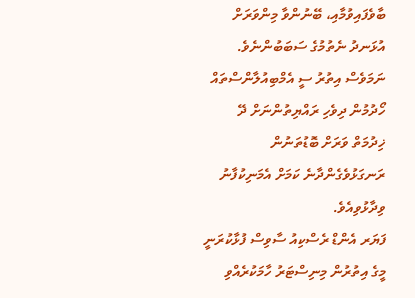ބާވެފައިވުމާއި، ބޭނުންވާ މިންވަރަށް އުޅަނދު ނެތުމުގެ ސަބަބުންނެވެ. ނަމަވެސް އިތުރު ސީ އެމްބިއުލާންސްތައް ހޯދުމުން ދިވެހި ރައްޔިތުންނަށް ދޭ ޚިދުމަތް ވަރަށް ބޮޑުތަނުން ރަނގަޅުވެގެންދާނެ ކަމަށް އެމަނިކުފާނު ވިދާޅުވިއެވެ.
ފަޔަރ އެންޑް ރެސްކިއު ސާވިސް ފުޅާކުރަނީ
މީގެ އިތުރުން މިނިސްޓަރު ހާމަކުރެއްވި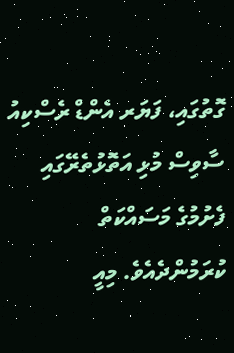ގޮތުގައި، ފަޔަރ އެންޑް ރެސްކިއު ސާވިސް މުޅި އަތޮޅުތެރޭގައި ފެށުމުގެ މަސައްކަތް ކުރަމުންދެއެވެ. މިއީ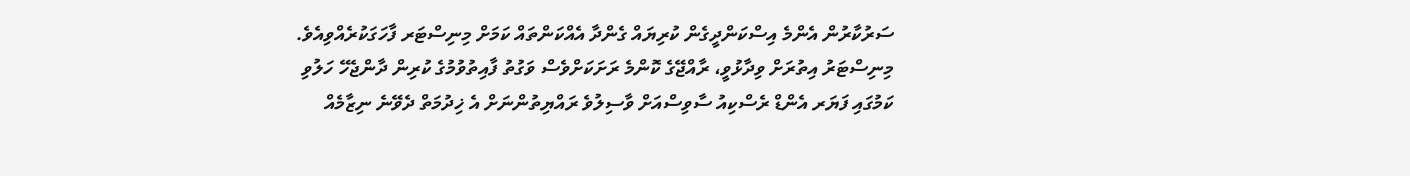ސަރުކާރުން އެންމެ އިސްކަންދީގެން ކުރިޔައް ގެންދާ އެއްކަންތައް ކަމަށް މިނިސްޓަރ ފާހަގަކުރެއްވިއެވެ.
މިނިސްޓަރު އިތުރަށް ވިދާޅުވީ، ރާއްޖޭގެ ކޮންމެ ރަށަކަށްވެސް ވަގުތު ފާއިތުވުމުގެ ކުރިން ދާންޖެހޭ ހަލުވި ކަމުގައި ފަޔަރ އެންޑް ރެސްކިއު ސާވިސްއަށް ވާސިލުވެ ރައްޔިތުންނަށް އެ ޚިދުމަތް ދެވޭނެ ނިޒާމެއް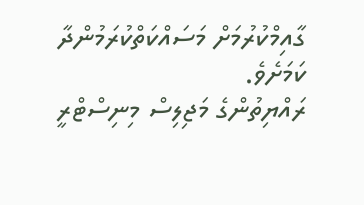ގާއިމްކުރުމަށް މަސައްކަތްކުރަމުންދާ ކަމަށެވެ.
ރައްޔިތުންގެ މަޖިލިސް މިނިސްޓްރީ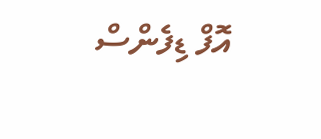އޮފް ޑިފެންސް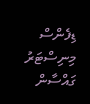ޑިފެންސް މިނިސްޓަރު ގައްސާން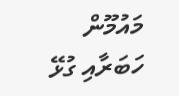މައުމޫން
ހަބަރާއި ގުޅޭ